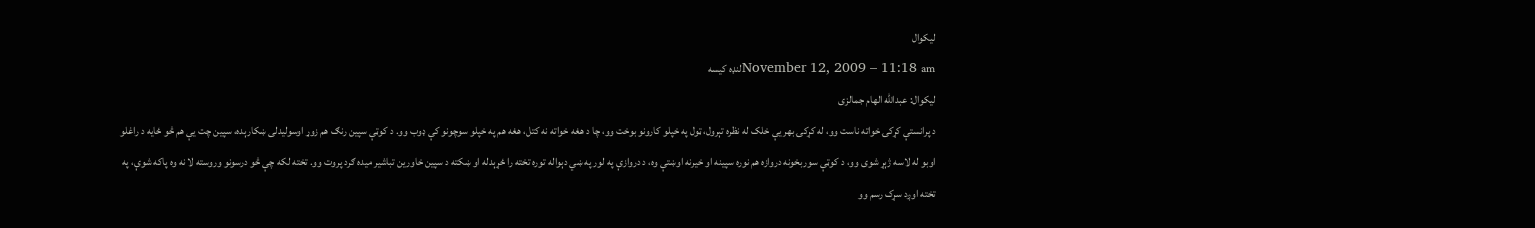لیکوال
November 12, 2009 – 11:18 amلنډه کیسه
لیکوال: عبدالله الهام جمالزی
د پرانستې کړکۍ خواته ناست وو، له کړکۍ بهر یې خلک له نظره تېرول، ټول په خپلو کارونو بوخت وو، چا د هغه خواته نه کتل، هغه هم په خپلو سوچونو کې ډوب وو. د کوټې سپین رنګ هم زوړ اوسولیدلی ښکارېده، سپین چت یې هم څو ځایه د راغلو اوبو له لاسه ژېړ شوی وو، د کوټې سوربخونه دروازه هم نوره سپینه او خیرنه اوښتې وه، د دروازې په لور په ښي دېواله توره تخته را ځړېدله او ښکته د سپین خاورین تباشیر میده ګرد پروت وو. تخته لکه چې څو درسونو وروسته لا نه وه پاکه شوې، په تخته اوږد سړک رسم وو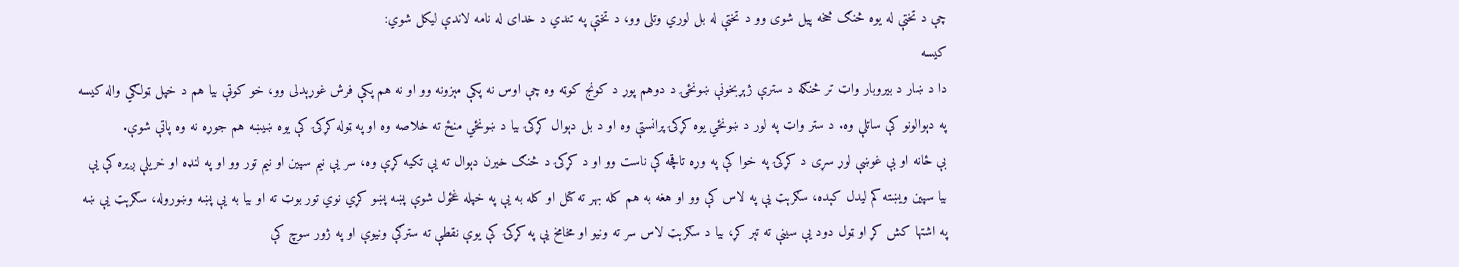چې د تختې له یوه څنګ څخه پیل شوی وو د تختې له بل لوري وتلی وو، د تختې په تندي د خدای له نامه لاندې لیکل شوي:
کیسه
دا د ښار د بیروبار واټ تر څنګه د سترې ژېړبخونې ښونځۍ د دوهم پوړ د کونج کوټه وه چې اوس نه پکې مېزونه وو او نه هم پکې فرش غوړېدلی وو، خو کوټې بیا هم د خپل ټولګي واله کیسه په دېوالونو کې ساتلې وه. د ستر واټ په لور د ښونځي یوه کړکۍ پرانستې وه او د بل دېوال کړکۍ بیا د ښونځي منځ ته خلاصه وه او په ټوله کړکۍ کې یوه ښیښه هم جوړه نه وه پاتې شوې.
بې ځانه او بې غوښې لوړ سړی د کړکۍ په خوا کې په وړه تاقچه کې ناست وو او د کړکۍ د څنګ خیرن دېوال ته یې تکیه کړې وه، سر یې نیم سپین او نیم تور وو او په لنډه او خریلې ږیره کې یې بیا سپین ویښته کم لیدل کېده، سګرېټ یې په لاس کې وو او هغه به هم کله بهر ته کتل او کله به یې په خپله غځول شوې پښه پښو کړي نوي تور بوټ ته او بیا به یې پښه وښوروله، سګرېټ یې ښه په اشتها کش کړ او ټول دود یې سینې ته تېر کړ، بیا د سګرېټ لاس سر ته ونیو او مخامخ یې په کړکۍ کې یوې نقطې ته سترګې ونیوې او په ژور سوچ کې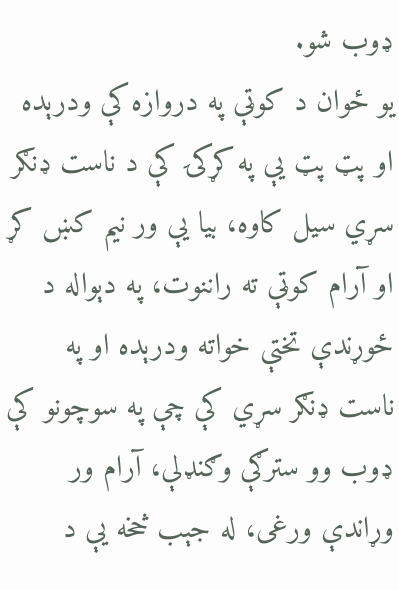ډوب شو.
یو ځوان د کوټې په دروازه کې ودرېده او پټ پټ یې په کړکۍ کې د ناست ډنګر سړي سیل کاوه، بیا یې ور نیم کښ کړ او آرام کوټې ته راننوت، په دېواله د ځوړندې تختې خواته ودرېده او په ناست ډنګر سړي کې چې په سوچونو کې ډوب وو سترګې وګنډلې، آرام ور وړاندې ورغی، له جېب څخه یې د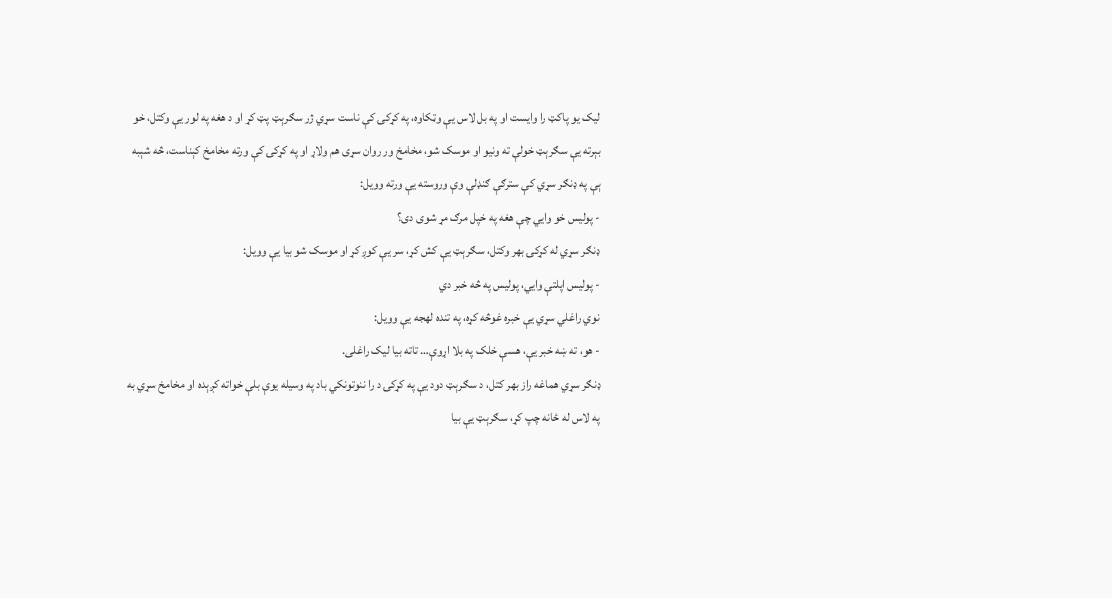لیک یو پاکټ را وایست او په بل لاس یې وټکاوه، په کړکۍ کې ناست سړي ژر سګرېټ پټ کړ او د هغه په لور یې وکتل، خو بېرته یې سګرېټ خولې ته ونیو او موسک شو، مخامخ ور روان سړی هم ولاړ او په کړکۍ کې ورته مخامخ کېناست، څه شېبه ېې په ډنګر سړي کې سترګې ګنډلې وې وروسته یې ورته وویل:
- پولیس خو وايي چې هغه په خپل مرګ مړ شوی دی؟
ډنګر سړي له کړکۍ بهر وکتل، سګرېټ یې کش کړ، سر یې کوږ کړ او موسک شو بیا یې وویل:
- پولیس اپلتې وايي، پولیس په څه خبر دي
نوي راغلي سړي یې خبره غوڅه کړه، په تنده لهجه یې وویل:
- هو، ته ښه خبر یې، هسې خلک په بلا اړوې… تاته بیا لیک راغلی.
ډنګر سړي هماغه راز بهر کتل، د سګرېټ دود یې په کړکۍ د را ننوتونکي باد په وسیله یوې بلې خواته کږېده او مخامخ سړي به په لاس له ځانه چپ کړ، سګرېټ یې بیا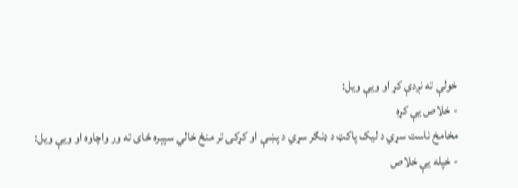خولې ته نږدې کړ او ویې ویل:
- خلاص یې کړه
مخامخ ناست سړي د لیک پاکټ د ډنګر سړي د پښې او کړکۍ تر منځ خالي سپېره ځای ته ور واچاوه او ویې ویل:
- خپله یې خلاص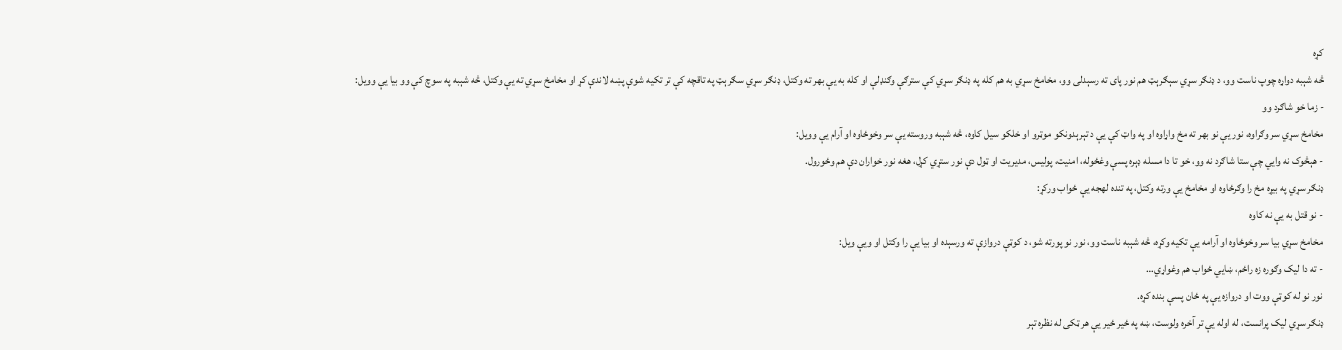کړه
څه شېبه دواړه چوپ ناست وو، د ډنګر سړي سېګرېټ هم نور پای ته رسېدلی وو، مخامخ سړي به هم کله په ډنګر سړي کې سترګې وګنډلې او کله به یې بهر ته وکتل، ډنګر سړي سګرېټ په تاقچه کې تر تکیه شوې پښه لاندې کړ او مخامخ سړي ته یې وکتل، څه شېبه په سوچ کې وو بیا یې وویل:
- زما خو شاګرد وو
مخامخ سړي سر وګراوه، نور یې نو بهر ته مخ واړاوه او په واټ کې یې د تېرېدونکو موټرو او خلکو سیل کاوه، څه شېبه وروسته یې سر وخوځاوه او آرام یې وویل:
- هېڅوک نه وايي چې ستا شاګرد نه وو، خو تا دا مسله ډېره پسې وغځوله، امنیت، پولیس، مدیریت او ټول دې نور ستړي کړل، هغه نور خواران دې هم وځورول.
ډنګر سړي په بیړه مخ را وګرځاوه او مخامخ یې ورته وکتل، په تنده لهجه یې ځواب ورکړ:
- نو قتل به یې نه کاوه
مخامخ سړي بیا سر وخوځاوه او آرامه یې تکیه وکړه، څه شېبه ناست وو، نور نو پورته شو، د کوټې دروازې ته ورسېده او بیا یې را وکتل او ویې ویل:
- ته دا لیک وګوره زه راځم، ښايي ځواب هم وغواړي…
نور نو له کوټې ووت او دروازه یې په ځان پسې بنده کړه.
ډنګر سړي لیک پرانست، له اوله یې تر آخره ولوست، ښه په ځیر ځیر یې هر ټکی له نظره تېر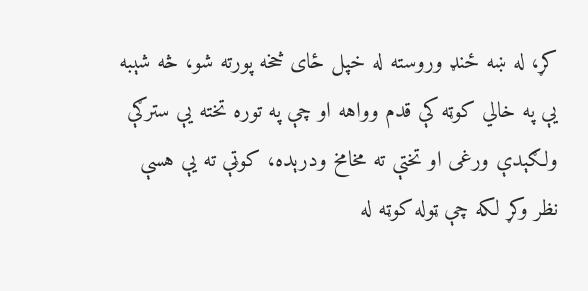کړ، له ښه ځنډ وروسته له خپل ځای څخه پورته شو، څه شېبه یې په خالي کوټه کې قدم وواهه او چې په توره تخته یې سترګې ولګېدې ورغی او تختې ته مخامخ ودرېده، کوټې ته یې هسې نظر وکړ لکه چې ټوله کوټه له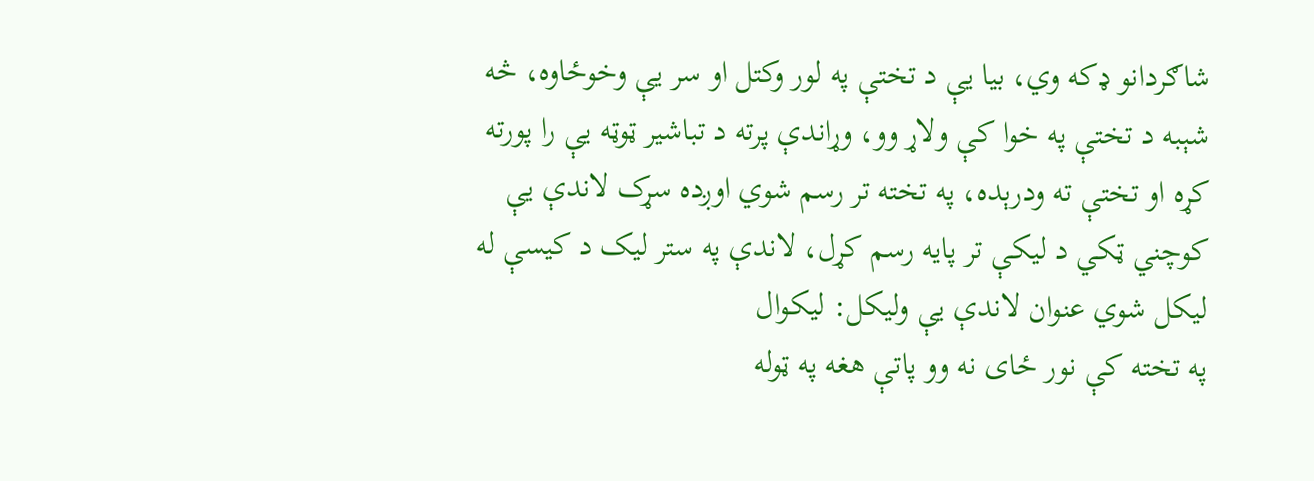شاګردانو ډکه وي، بیا یې د تختې په لور وکتل او سر یې وخوځاوه، څه شېبه د تختې په خوا کې ولاړ وو، وړاندې پرته د تباشیر ټوټه یې را پورته کړه او تختې ته ودرېده، په تخته تر رسم شوي اوږده سړک لاندې یې کوچني ټکي د لیکې تر پایه رسم کړل، لاندې په ستر لیک د کیسې له لیکل شوي عنوان لاندې یې ولیکل: لیکوال
په تخته کې نور ځای نه وو پاتې هغه په ټوله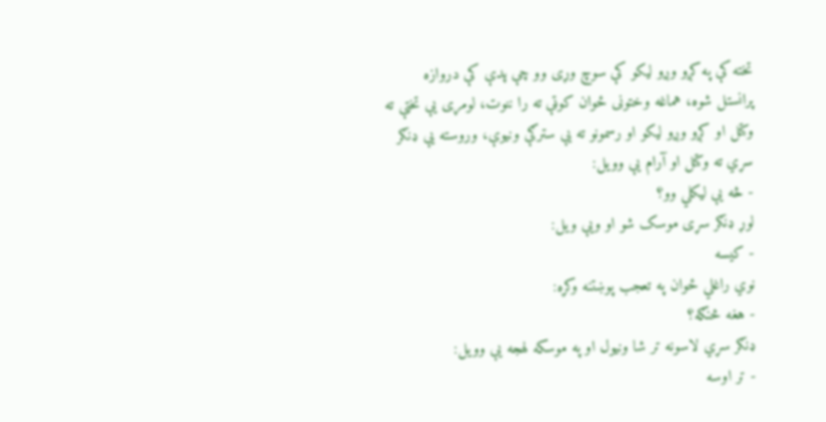تخته کې په کږو وږو لیکو کې سوچ وړی وو چې پدې کې دروازه پرانستل شوه، هماغه وختونی ځوان کوټې ته را ننوت، لومړی یې تختې ته وکتل او کږو وږو لیکو او رسمونو ته یې سترګې ونیوې، وروسته یې ډنګر سړي ته وکتل او آرام یې وویل:
- څه یې لیکلي وو؟
لوړ ډنګر سړی موسک شو او ویې ویل:
- کیسه
نوي راغلي ځوان په تعجب پوښتنه وکړه:
- هغه څنګه؟
ډنګر سړي لاسونه تر شا ونیول او په موسکه لهجه یې وویل:
- تر اوسه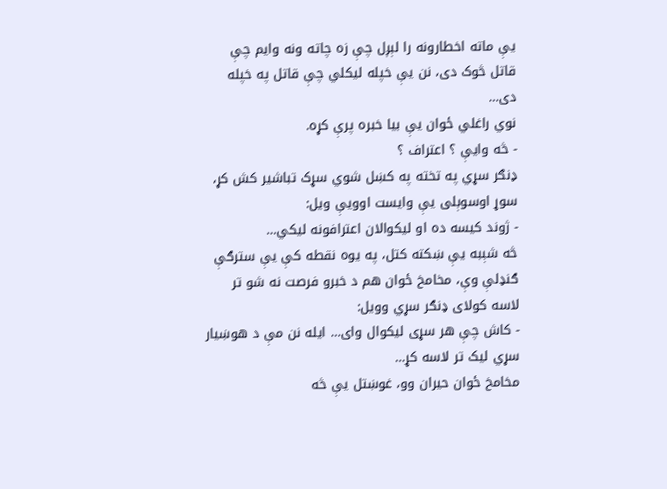یې ماته اخطارونه را لېږل چې زه چاته ونه وایم چې قاتل څوک دی، نن یې خپله لیکلي چې قاتل په خپله دی…
نوي راغلي ځوان یې بیا خبره پرې کړه.
- څه وایې ؟ اعتراف ؟
ډنګر سړي په تخته په کښل شوي سړک تباشیر کش کړ، سوړ اوسوېلی یې وایست اوویې ویل:
- ژوند کیسه ده او لیکوالان اعترافونه لیکي…
څه شېبه یې ښکته کتل، په یوه نقطه کې یې سترګې ګنډلې وې، مخامخ ځوان هم د خبرو فرصت نه شو تر لاسه کولای ډنګر سړي وویل:
- کاش چې هر سړی لیکوال وای… ایله نن مې د هوښیار سړي لیک تر لاسه کړ…
مخامخ ځوان حیران وو، غوښتل یې څه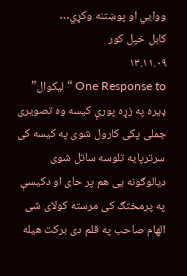ووایي او پوښتنه وکړي…
کابل خپل کور
۱۳.۱۱.۰۹
One Response to “لیکوال”
ډیره په زړه پورې کیسه وه تصویری جملی پکی کارول شوی په کیسه کی سرترپایه تلوسه ساتل شوی دیالوګونه یی هم پر حای او دکیسې په پرمختګ کی مرسته کولای شی الهام صاحب په قلم دی برکت هیله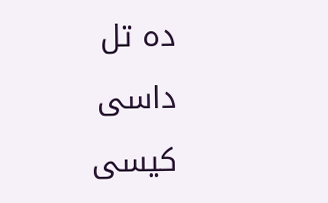ده تل داسی کیسی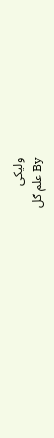ولیکی
By علم ګل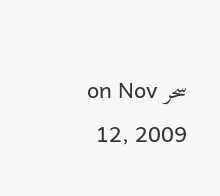سحر on Nov 12, 2009